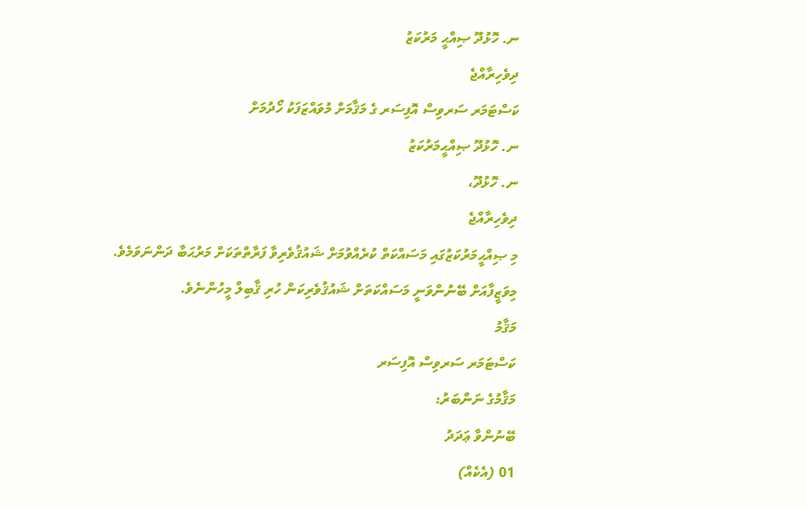ނ. ހޮޅުދޫ ޞިއްޙީ މަރުކަޒު
ދިވެހިރާއްޖެ
ކަސްޓަމަރ ސަރވިސް އޮފިސަރ ގެ މަޤާމަށް މުވައްޒަފަކު ހޯދުމަށް
ނ. ހޮޅުދޫ ޞިއްޙީމަރުކަޒު
ނ. ހޮޅުދޫ،
ދިވެހިރާއްޖެ
މި ޞިއްޙީމަރުކަޒުގައި މަސައްކަތް ކުރެއްވުމަށް ޝައުޤުވެރިވާ ފަރާތްތަކަށް މަރުޙަބާ ދަންނަވަމެވެ. މިވަޒީފާއަށް ބޭނުންވަނީ މަސައްކަތަށް ޝައުޤުވެރިކަން ހުރި ޤާބިލް މީހުންނެވެ.
މަޤާމު
ކަސްޓަމަރ ސަރވިސް އޮފިސަރ
މަޤާމުގެ ނަންބަރު:
ބޭނުންވާ ޢަދަދު
01 (އެކެއް)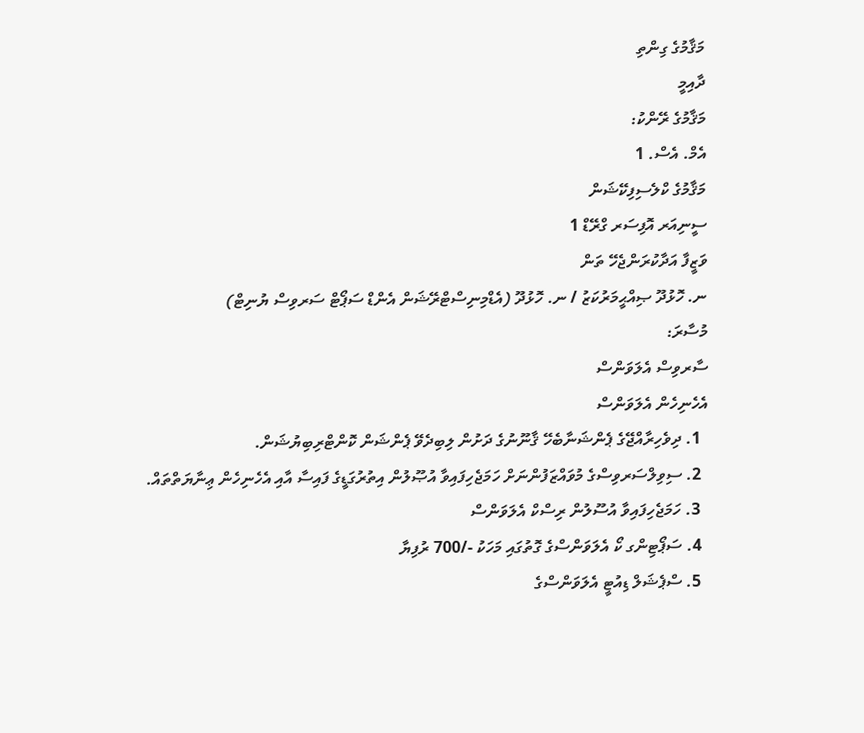މަޤާމުގެ ގިންތި
ދާއިމީ
މަޤާމުގެ ރޭންކު:
އެމް. އެސް. 1
މަޤާމުގެ ކްލެސިފިކޭޝަން
ސީނިއަރ އޮފިސަރ ގްރޭޑް 1
ވަޒީފާ އަދާކުރަންޖެހޭ ތަން
ނ. ހޮޅުދޫ ޞިއްޙީމަރުކަޒު / ނ. ހޮޅުދޫ (އެޑްމިނިސްޓްރޭޝަން އެންޑް ސަޕޯޓް ސަރވިސް ޔުނިޓް)
މުސާރަ:
ސާރވިސް އެލަވަންސް
އެހެނިހެން އެލަވަންސް
  1. ދިވެހިރާއްޖޭގެ ޕެންޝަނާބެހޭ ޤާނޫނުގެ ދަށުން ލިބިދެވޭ ޕެންޝަން ކޮންޓްރިބިޔުޝަން.
  2. ސިވިލްސަރވިސްގެ މުވައްޒަފުންނަށް ހަމަޖެހިފައިވާ އުޞޫލުން އިތުރުގަޑީގެ ފައިސާ އާއި އެހެނިހެން ޢިނާޔަތްތައް.
  3. ހަމަޖެހިފައިވާ އުސޫލުން ރިސްކް އެލަވަންސް
  4. ސަޕޯޓިންގ ކޯ އެލަވަންސްގެ ގޮތުގައި މަހަކު -/700 ރުފިޔާ
  5. ސްޕެޝަލް ޑިއުޓީ އެލަވަންސްގެ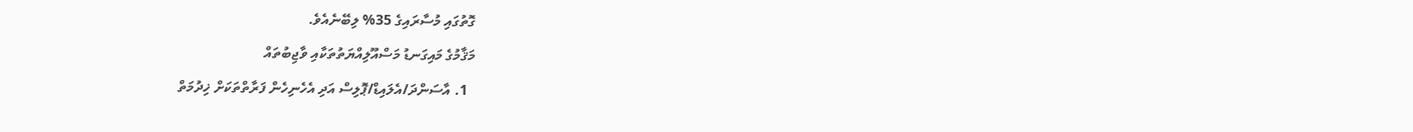ގޮތުގައި މުސާރައިގެ 35% ލިބޭނެއެވެ.
މަޤާމުގެ މައިގަނޑު މަސްއޫލިއްޔަތުތަކާއި ވާޖިބުތައް
  1. އާސަންދަ/އެލައިޑް/ޕޮލިސް އަދި އެހެނިހެން ފަރާތްތަކަށް ޚިދުމަތް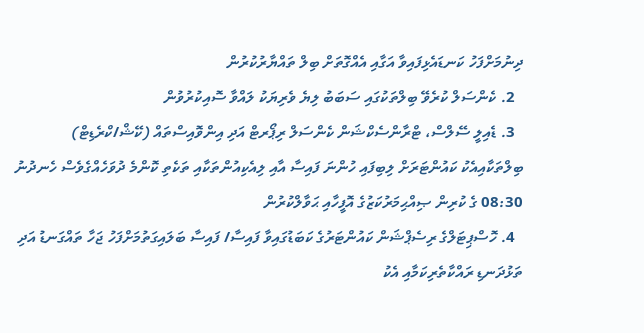ދިނުމަށްފަހު ކަނޑައެޅިފައިވާ އަގާއި އެއްގޮތަށް ބިލް ތައްޔާރުކުރުން
  2. ކެންސަލް ކުރެވޭ ބިލްތަކުގައި ސަބަބު ލިޔެ ވެރިޔަކު ލައްވާ ސޮއިކުރުވުން
  3. ޑެއިލީ ސޭލްސް، ޓްރާންސެކްޝަން ކެންސަލް ރިޕޯރޓް އަދި އިންވޮއިސްތައް (ކޭޝް/ކްރެޑިޓް)  ބިލްތަކާއިއެކު ކައުންޓަރަށް ލިބިފައި ހުންނަ ފައިސާ އާއި ލިއެކިއުންތަކާއި ތަކެތި ކޮންމެ ދުވަހެއްގެވެސް ހެނދުނު 08:30 ގެ ކުރިން ޞިއްޙިމަރުކަޒުގެ އޮފީހާއި ޙަވާލްކުރުން
  4. ހޮސްޕިޓަލްގެ ރިސެޕްޝަން ކައުންޓަރުގެ ކަބަޑުގައިވާ ފައިސާ/ ފައިސާ ބަލައިގަތުމަށްފަހު ޖަހާ ތައްގަނޑު އަދި ތަޅުދަނޑި ރައްކާތެރިކަމާއި އެކު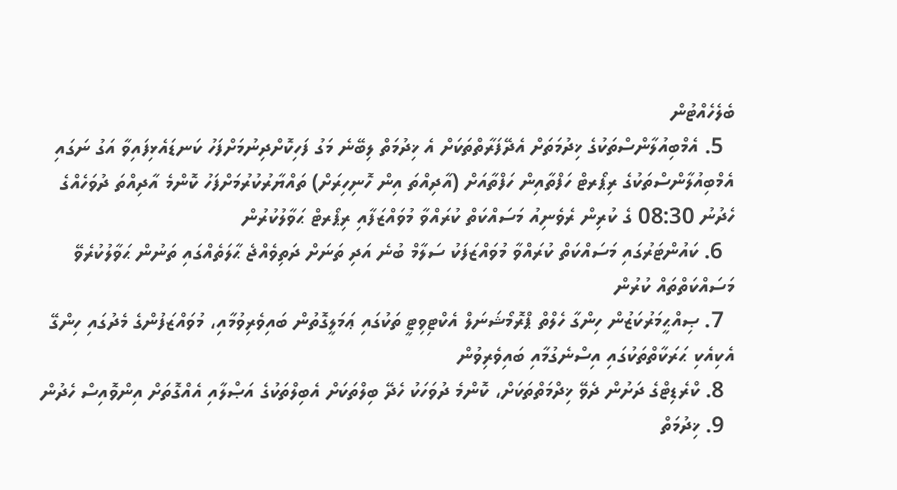ބެލެހެއްޓުން
  5. އެމްބިއުލާންސްތަކުގެ ޚިދުމަތަށް އެދޭފަރާތްތަކަށް އެ ޚިދުމަތް ލިބޭނެ މަގު ފަހިކޮށްދިނުމަށްފަހު ކަނޑައެޅިފައިވާ އަގު ނަގައި އެމްބިއުލާންސްތަކުގެ ރިޕޯރޓް ހަފްތާއިން ހަފްތާއަށް (އާދިއްތަ އިން ހޮނިހިރަށް) ތައްޔާރުކުރުމަށްފަހު ކޮންމެ އާދިއްތަ ދުވަހެއްގެ ހެދުނު 08:30 ގެ ކުރިން ރެވެނިއު މަސައްކަތް ކުރައްވާ މުވައްޒަފާއި ރިޕޯރޓް ޙަވާލުކުރުން
  6. ކައުންޓަރުގައި މަސައްކަތް ކުރައްވާ މުވައްޒަފަކު ސަލާމް ބުނެ އަދި ތަނަށް ދަތިވެއްޖެ ޙާލަތެއްގައި ތަނުން ޙަވާލުކުރެވޭ މަސައްކަތްތައް ކުރުން
  7. ޞިއްޙީމަރުކަޒުން ހިންގާ ހެލްތް ޕްރޮމޯޝަނަލް އެކްޓިވިޓީ ތަކުގައި ޢަމަލީގޮތުން ބައިވެރިވުމާއި، މުވައްޒަފުންގެ މެދުގައި ހިންގޭ އެކިއެކި ޙަރަކާތްތަކުގައި އިސްނެގުމާއި ބައިވެރިވުން
  8. ކްރެޑިޓްގެ ދަށުން ދެވޭ ޚިދްމަތްތަކަށް، ކޮންމެ ދުވަހަކު ހެދޭ ބިލްތަކަށް އެބިލްތަކުގެ އަޞްލާއި އެއްގޮތަށް އިންވޮއިސް ހެދުން
  9. ޚިދުމަތް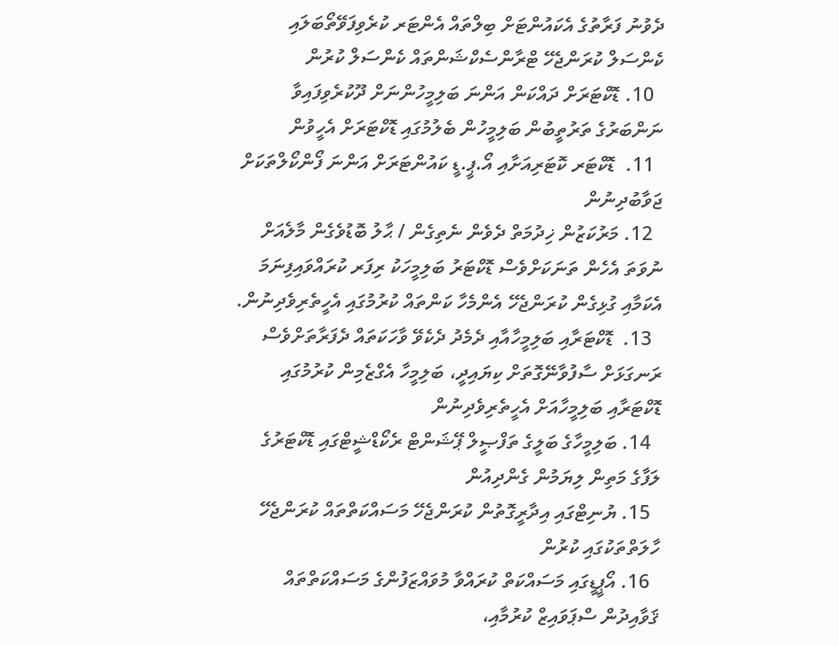ދެވުނު ފަރާތުގެ އެކައުންޓަށް ބިލްތައް އެންޓަރ ކުރެވިފަވޭތޯބަލައި ކެންސަލް ކުރަންޖެހޭ ޓްރާންސެކްޝަންތައް ކެންސަލް ކުރުން
  10. ޑޮކްޓަރަށް ދައްކަން އަންނަ ބަލިމީހުންނަށް ދޫކުރެވިފައިވާ ނަންބަރުގެ ތަރުތީބުން ބަލިމީހުން ބެލުމުގައި ޑޮކްޓަރަށް އެހީވުން
  11.  ޑޮކްޓަރ ކޮޓަރިއަށާއި އޯ.ޕީ.ޑީ ކައުންޓަރަށް އަންނަ ފޯންކޯލްތަކަށް ޖަވާބުދިނުން
  12. މަރުކަޒުން ޚިދުމަތް ދެވެން ނެތިގެން / ޙާލު ބޮޑުވެގެން މާލެއަށް ނުވަތަ އެހެން ތަނަކަށްވެސް ޑޮކްޓަރު ބަލިމީހަކު ރިފަރ ކުރައްވައިފިނަމަ އެކަމާއި ގުޅިގެން ކުރަންޖެހޭ އެންމެހާ ކަންތައް ކުރުމުގައި އެހީތެރިވެދިނުން.
  13.  ޑޮކްޓަރާއި ބަލިމީހާއާއި ދެމެދު ދެކެވޭ ވާހަކަތައް ދެފަރާތަށްވެސް ރަނގަޅަށް ސާފުވާނޭގޮތަށް ކިޔައިދީ، ބަލިމީހާ އެގްޒެމިން ކުރުމުގައި ޑޮކްޓަރާއި ބަލިމީހާއަށް އެހީތެރިވެދިނުން
  14. ބަލިމީހާގެ ބަލީގެ ތަފްޞީލް ޕޭޝަންޓް ރެކޯޑްޝީޓްގައި ޑޮކްޓަރުގެ ލަފާގެ މަތިން ލިޔަމުން ގެންދިއުން
  15. ޔުނިޓްގައި އިދާރީގޮތުން ކުރަންޖެހޭ މަސައްކަތްތައް ކުރަންޖެހޭ ހާލަތްތަކުގައި ކުރުން
  16. އޯޕީޑީގައި މަސައްކަތް ކުރައްވާ މުވައްޒަފުންގެ މަސައްކަތްތައް ޤަވާއިދުން ސްޕަވައިޒް ކުރުމާއި،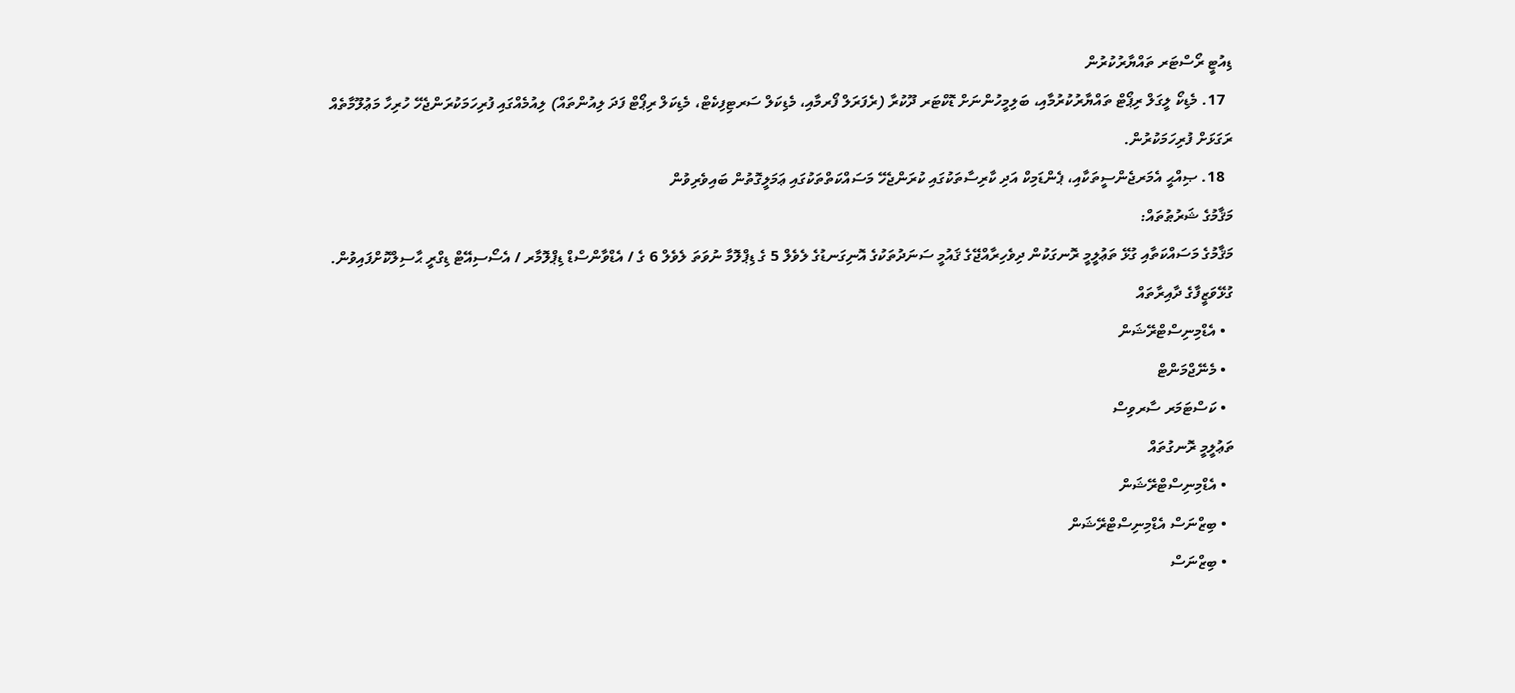ޑިއުޓީ ރޯސްޓަރ ތައްޔާރުކުރުން
  17. މެޑިކޯ ލީގަލް ރިޕޯޓް ތައްޔާރުކުރުމާއި، ބަލިމީހުންނަށް ޑޮކްޓަރ ދޫކުރާ (ރެފަރަލް ފޯރމާއި، މެޑިކަލް ސަރޓިފިކެޓް، މެޑިކަލް ރިޕޯޓް ފަދަ ލިއުންތައް) ލިއުމެއްގައި ފުރިހަމަކުރަންޖެހޭ ހުރިހާ މަޢުލޫމާތެއް ރަގަޅަށް ފުރިހަމަކުރުން.
  18. ޞިއްޙީ އެމަރޖެންސީތަކާއި، ޕެންޑަމިކް އަދި ކާރިސާތަކުގައި ކުރަންޖެހޭ މަސައްކަތްތަކުގައި ޢަމަލީގޮތުން ބައިވެރިވުން
މަޤާމުގެ ޝަރުޠުތައް:
މަޤާމުގެ މަސައްކަތާއި ގުޅޭ ތަޢުލީމީ ރޮނގަކުން ދިވެހިރާއްޖޭގެ ޤައުމީ ސަނަދުތަކުގެ އޮނިގަނޑުގެ ލެވެލް 5 ގެ ޑިޕްލޮމާ ނުވަތަ ލެވެލް 6 ގެ / އެޑްވާންސްޑް ޑިޕްލޮމާރ / އެސޯސިއޭޓް ޑިގްރީ ޙާސިލްކޮށްފައިވުން.
ގުޅޭވަޒީފާގެ ދާއިރާތައް
  • އެޑްމިނިސްޓްރޭޝަން
  • މެނޭޖްމަންޓް
  • ކަސްޓަމަރ ސާރވިސް
ތަޢުލީމީ ރޮނގުތައް
  • އެޑްމިނިސްޓްރޭޝަން
  • ބިޒްނަސް އެޑްމިނިސްޓްރޭޝަން
  • ބިޒްނަސް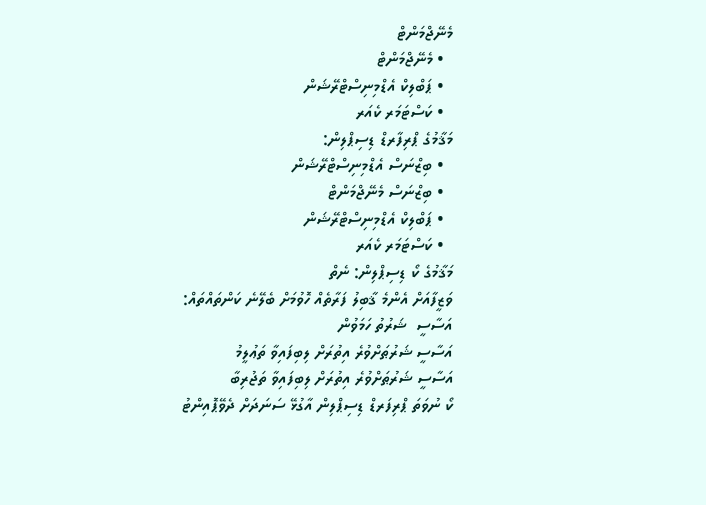މެނޭޖްމަންޓް
  • މެނޭޖްމަންޓް
  • ޕަބްލިކް އެޑްމިނިސްޓްރޭޝަން
  • ކަސްޓަމަރ ކެއަރ
މަޤާމުގެ ޕްރިފާރޑް ޑިސިޕްލިން:
  • ބިޒްނަސް އެޑްމިނިސްޓްރޭޝަން
  • ބިޒްނަސް މެނޭޖްމަންޓް
  • ޕަބްލިކް އެޑްމިނިސްޓްރޭޝަން
  • ކަސްޓަމަރ ކެއަރ
މަޤާމުގެ ކޯ ޑިސިޕްލިން: ނެތް
ވަޒީފާއަށް އެންމެ ޤާބިލު ފަރާތެއް ހޮވުމަށް ބެލޭނެ ކަންތައްތައް:
އަސާސީ  ޝަރުތު ހަމަވުން
އަސާސީ ޝަރުޠަށްވުރެ އިތުރަށް ލިބިފައިވާ ތަޢުލީމު
އަސާސީ ޝަރުޠަށްވުރެ އިތުރަށް ލިބިފައިވާ ތަޖުރިބާ
ކޯ ނުވަތަ ޕްރިފަރޑް ޑިސިޕްލިން އާގުޅޭ ސަނަދަށް ދެވޭޕޮއިންޓު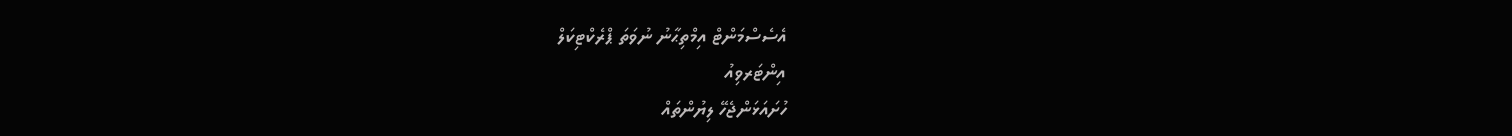އެސެސްމަންޓް އިމްތިޙާނު ނުވަތަ ޕްރެކްޓިކަލް
އިންޓަރވިއު
ހުށައަޅަންޖެހޭ ލިޔުންތައް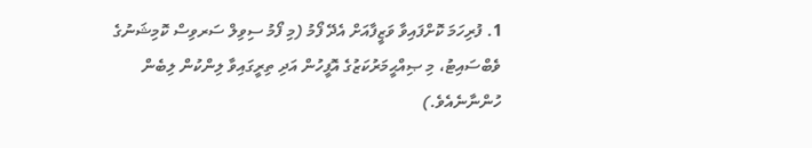1. ފުރިހަމަ ކޮށްފައިވާ ވަޒީފާއަށް އެދޭ ފޯމު (މި ފޯމު ސިވިލް ސަރވިސް ކޮމިޝަނުގެ ވެބްސައިޓު، މި ޞިއްޙީމަރުކަޒުގެ އޮފީހުން އަދި ތިރީގައިވާ ލިންކުން ލިބެން ހުންނާނެއެވެ.)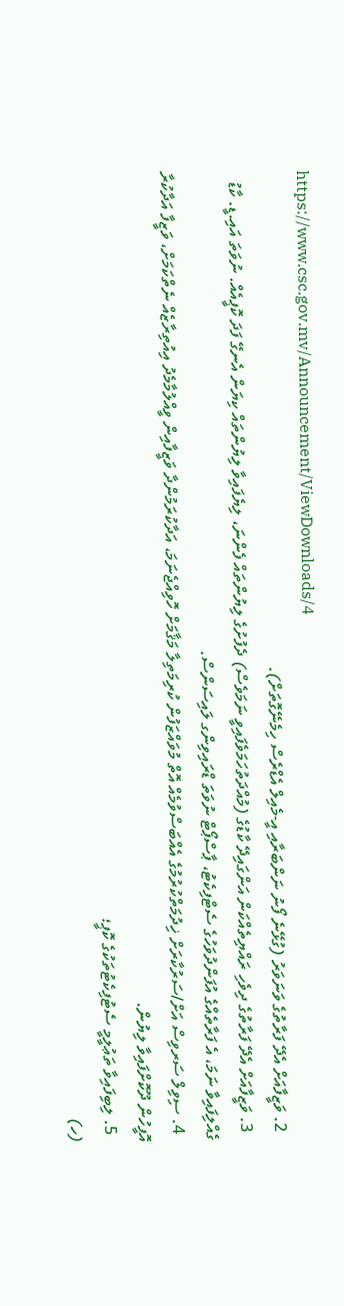https://www.csc.gov.mv/Announcement/ViewDownloads/4
  2. ވަޒީފާއަށް އެދޭ ފަރާތުގެ ވަނަވަރު (ގުޅޭނެ ފޯނު ނަންބަރާއި އީ-މެއިލް އެޑްރެސް ހިމެނޭގޮތަށް).
  3. ވަޒީފާއަށް އެދޭ ފަރާތުގެ ދިވެހި ރައްޔިތެއްކަން އަންގައިދޭ ކާޑުގެ (މުއްދަތުހަމަވެފައިވީ ނަމަވެސް) ދެފުށުގެ ލިޔުންތައް ފެންނަ، ލިޔެފައިވާ ލިޔުންތައް ކިޔަން އެނގޭ ފަދަ ކޮޕީއެއް. ނުވަތަ އައި.ޑީ. ކާޑު ގެއްލިފައިވާ ނަމަ، އެ ފަރާތެއްގެ އުފަންދުވަހުގެ ސެޓްފިކެޓު، ޕާސްޕޯޓް ނުވަތަ ޑްރައިވިންގ ލައިސަންސް.
  4. ސިވިލް ސަރވިސް އަށް/ސަރުކާރަށް ޚިދުމަތްކުރުމުގެ އެއްބަސްވުމެއް އޮތް މުވައްޒަފުން ކުރިމަތިލާ މަޤާމަށް ހޮވިއްޖެނަމަ، އަދާކުރަމުންދާ ވަޒީފާއިން ވީއްލުމާމެދު އިއުތިރާޒެއް ނެތްކަމަށް، ވަޒީފާ އަދާކުރާ އޮފީހުން ދޫކޮށްފައިވާ ލިޔުން.
  5. ލިބިފައިވާ ތަޢުލީމީ ސެޓުފިކެޓުތަކުގެ ކޮޕީ؛
(ހ)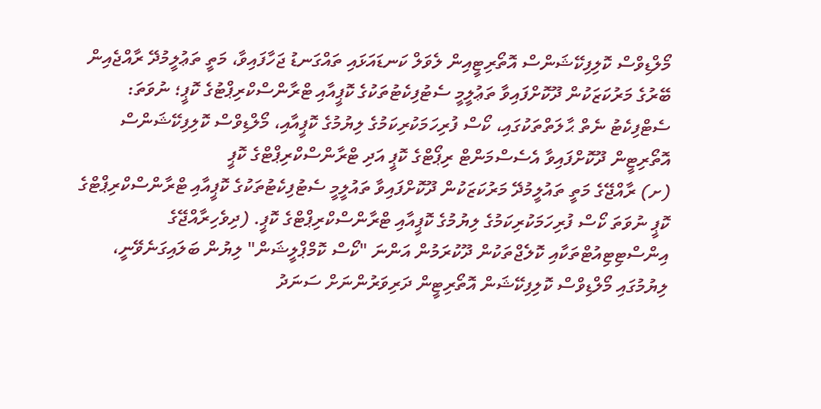މޯލްޑިވްސް ކޮލިފިކޭޝަންސް އޮތޯރިޓީއިން ލެވަލް ކަނޑައަޅައި ތައްގަނޑު ޖަހާފައިވާ، މަތީ ތަޢުލީމުދޭ ރާއްޖެއިން ބޭރުގެ މަރުކަޒަކުން ދޫކޮށްފައިވާ ތަޢުލީމީ ސެޓުފިކެޓުތަކުގެ ކޮޕީއާއި ޓްރާންސްކްރިޕްޓުގެ ކޮޕީ؛ ނުވަތަ: ސެޓްފިކެޓު ނެތް ޙާލަތްތަކުގައި، ކޯސް ފުރިހަމަކުރިކަމުގެ ލިޔުމުގެ ކޮޕީއާއި، މޯލްޑިވްސް ކޮލިފިކޭޝަންސް އޮތޯރިޓީން ދޫކޮށްފައިވާ އެސެސްމަންޓް ރިޕޯޓްގެ ކޮޕީ އަދި ޓްރާންސްކްރިޕްޓްގެ ކޮޕީ
(ށ) ރާއްޖޭގެ މަތީ ތައުލީމުދޭ މަރުކަޒަކުން ދޫކޮށްފައިވާ ތައުލީމީ ސެޓުފިކެޓުތަކުގެ ކޮޕީއާއި ޓްރާންސްކްރިޕްޓްގެ ކޮޕީ ނުވަތަ ކޯސް ފުރިހަމަކުރިކަމުގެ ލިޔުމުގެ ކޮޕީއާއި ޓްރާންސްކްރިޕްޓްގެ ކޮޕީ. (ދިވެހިރާއްޖޭގެ އިންސްޓިޓިއުޓްތަކާއި ކޮލެޖްތަކުން ދޫކުރަމުން އަންނަ "ކޯސް ކޮމްޕްލީޝަން" ލިޔުން ބަލައިގަނެވޭނީ، ލިޔުމުގައި މޯލްޑިވްސް ކޮލިފިކޭޝަން އޮތޯރިޓީން ދަރިވަރުންނަށް ސަނަދު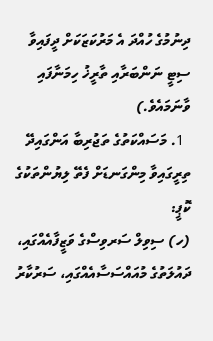ދިނުމުގެ ހުއްދަ އެ މަރުކަޒަކަށް ދީފައިވާ ސިޓީ ނަންބަރާއި ތާރީޚު ހިމަނާފައި ވާނަމައެވެ.)
  1. މަސައްކަތުގެ ތަޖުރިބާ އަންގައިދޭ ތިރީގައިވާ މިންގަނޑަށް ފެތޭ ލިޔުންތަކުގެ ކޮޕީ:
(ހ) ސިވިލް ސަރވިސްގެ ވަޒީފާއެއްގައި، ދައުލަތުގެ މުއައްސަސާއެއްގައި، ސަރުކާރު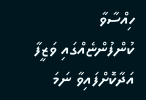ހިއްސާވާ ކުންފުންޏެއްގައި ވަޒީފާ އަދާކޮށްފައިވާ ނަމަ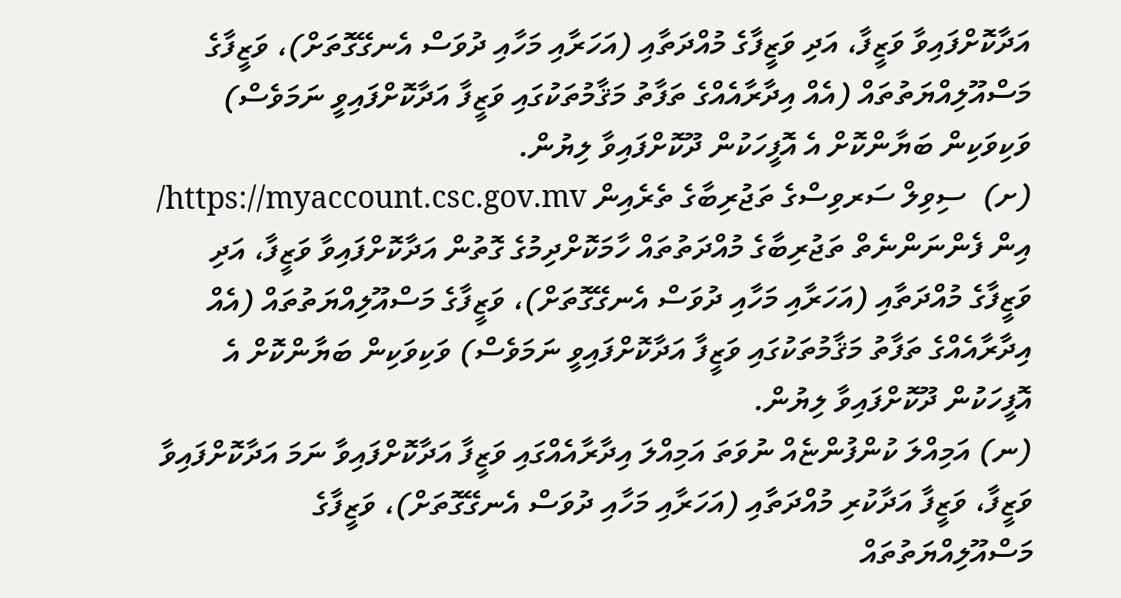އަދާކޮށްފައިވާ ވަޒީފާ، އަދި ވަޒީފާގެ މުއްދަތާއި (އަހަރާއި މަހާއި ދުވަސް އެނގޭގޮތަށް)، ވަޒީފާގެ މަސްއޫލިއްޔަތުތައް (އެއް އިދާރާއެއްގެ ތަފާތު މަޤާމުތަކުގައި ވަޒީފާ އަދާކޮށްފައިވީ ނަމަވެސް) ވަކިވަކިން ބަޔާންކޮށް އެ އޮފީހަކުން ދޫކޮށްފައިވާ ލިޔުން.
(ށ)  ސިވިލް ސަރވިސްގެ ތަޖުރިބާގެ ތެރެއިން https://myaccount.csc.gov.mv/ އިން ފެންނަންނެތް ތަޖުރިބާގެ މުއްދަތުތައް ހާމަކޮށްދިމުގެ ގޮތުން އަދާކޮށްފައިވާ ވަޒީފާ، އަދި ވަޒީފާގެ މުއްދަތާއި (އަހަރާއި މަހާއި ދުވަސް އެނގޭގޮތަށް)، ވަޒީފާގެ މަސްއޫލިއްޔަތުތައް (އެއް އިދާރާއެއްގެ ތަފާތު މަޤާމުތަކުގައި ވަޒީފާ އަދާކޮށްފައިވީ ނަމަވެސް) ވަކިވަކިން ބަޔާންކޮށް އެ އޮފީހަކުން ދޫކޮށްފައިވާ ލިޔުން.
(ނ) އަމިއްލަ ކުންފުންޏެއް ނުވަތަ އަމިއްލަ އިދާރާއެއްގައި ވަޒީފާ އަދާކޮށްފައިވާ ނަމަ އަދާކޮށްފައިވާ ވަޒީފާ، ވަޒީފާ އަދާކުރި މުއްދަތާއި (އަހަރާއި މަހާއި ދުވަސް އެނގޭގޮތަށް)، ވަޒީފާގެ މަސްއޫލިއްޔަތުތައް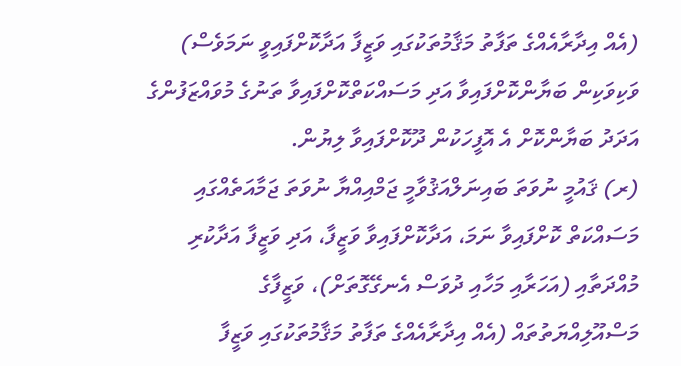(އެއް އިދާރާއެއްގެ ތަފާތު މަޤާމުތަކުގައި ވަޒީފާ އަދާކޮށްފައިވީ ނަމަވެސް) ވަކިވަކިން ބަޔާންކޮށްފައިވާ އަދި މަސައްކަތްކޮށްފައިވާ ތަނުގެ މުވައްޒަފުންގެ އަދަދު ބަޔާންކޮށް އެ އޮފީހަކުން ދޫކޮށްފައިވާ ލިޔުން.
(ރ) ޤައުމީ ނުވަތަ ބައިނަލްއަޤުވާމީ ޖަމްއިއްޔާ ނުވަތަ ޖަމާއަތެއްގައި މަސައްކަތް ކޮށްފައިވާ ނަމަ، އަދާކޮށްފައިވާ ވަޒީފާ، އަދި ވަޒީފާ އަދާކުރި މުއްދަތާއި (އަހަރާއި މަހާއި ދުވަސް އެނގޭގޮތަށް)، ވަޒީފާގެ މަސްއޫލިއްޔަތުތައް (އެއް އިދާރާއެއްގެ ތަފާތު މަޤާމުތަކުގައި ވަޒީފާ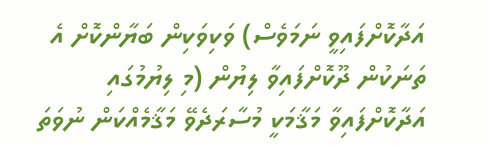އަދާކޮށްފައިވީ ނަމަވެސް) ވަކިވަކިން ބަޔާންކޮށް އެ ތަނަކުން ދޫކޮށްފައިވާ ލިޔުން (މި ލިޔުމުގައި އަދާކޮށްފައިވާ މަޤާމަކީ މުސާރަދެވޭ މަޤާމެއްކަން ނުވަތަ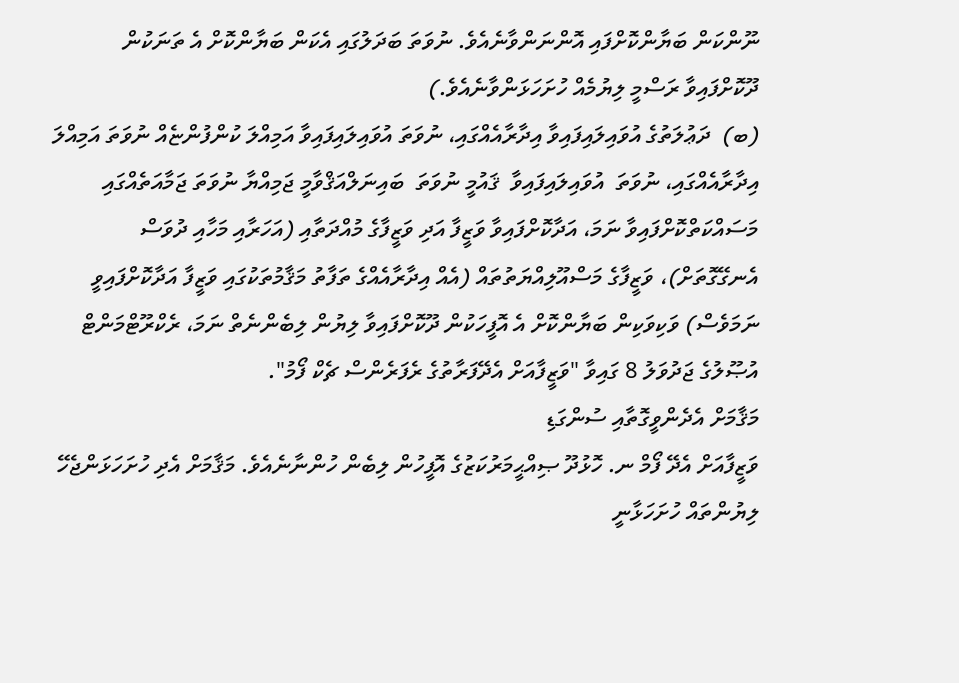ނޫންކަން ބަޔާންކޮށްފައި އޮންނަންވާނެއެވެ. ނުވަތަ ބަދަލުގައި އެކަން ބަޔާންކޮށް އެ ތަނަކުން ދޫކޮށްފައިވާ ރަސްމީ ލިޔުމެއް ހުށަހަޅަންވާނެއެވެ.)
(ބ)  ދަޢުލަތުގެ އުވައިލައިފައިވާ އިދާރާއެއްގައި، ނުވަތަ އުވައިލައިފައިވާ އަމިއްލަ ކުންފުންޏެއް ނުވަތަ އަމިއްލަ އިދާރާއެއްގައި، ނުވަތަ  އުވައިލައިފައިވާ  ޤައުމީ ނުވަތަ  ބައިނަލްއަޤްވާމީ ޖަމިއްޔާ ނުވަތަ ޖަމާއަތެއްގައި މަސައްކަތްކޮށްފައިވާ ނަމަ، އަދާކޮށްފައިވާ ވަޒީފާ އަދި ވަޒީފާގެ މުއްދަތާއި (އަހަރާއި މަހާއި ދުވަސް އެނގޭގޮތަށް)، ވަޒީފާގެ މަސްއޫލިއްޔަތުތައް (އެއް އިދާރާއެއްގެ ތަފާތު މަޤާމުތަކުގައި ވަޒީފާ އަދާކޮށްފައިވީ ނަމަވެސް) ވަކިވަކިން ބަޔާންކޮށް އެ އޮފީހަކުން ދޫކޮށްފައިވާ ލިޔުން ލިބެންނެތް ނަމަ، ރެކްރޫޓްމަންޓް އުޞޫލުގެ ޖަދުވަލު 8 ގައިވާ "ވަޒީފާއަށް އެދޭފަރާތުގެ ރެފަރެންސް ޗެކް ފޯމު".
މަޤާމަށް އެދެންވީގޮތާއި ސުންގަޑި
ވަޒީފާއަށް އެދޭ ފޯމް ނ. ހޮޅުދޫ ޞިއްޙީމަރުކަޒުގެ އޮފީހުން ލިބެން ހުންނާނެއެވެ. މަޤާމަށް އެދި ހުށަހަޅަންޖެހޭ ލިޔުންތައް ހުށަހަޅާނީ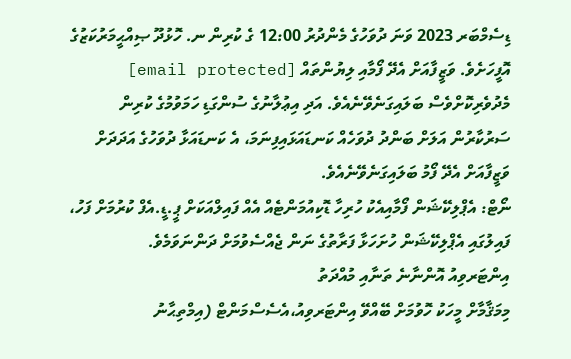ޑިސެމްބަރ 2023 ވަނަ ދުވަހުގެ މެންދުރު 12:00 ގެ ކުރިން ނ. ހޮޅުދޫ ޞިއްޙީމަރުކަޒުގެ އޮފީހަށެވެ. ވަޒީފާއަށް އެދޭ ފޯމާއި ލިޔުންތައް [email protected] މެދުވެރިކޮށްވެސް ބަލައިގަނެވޭނެއެވެ. އަދި އިޢުލާނުގެ ސުންގަޑި ހަމަވުމުގެ ކުރިން ސަރުކާރުން އަލަށް ބަންދު ދުވަހެއް ކަނޑައަޅައިފިނަމަ، އެ ކަނޑައަޅާ ދުވަހުގެ އަދަދަށް ވަޒީފާއަށް އެދޭ ފޯމު ބަލައިގަނެވޭނެއެވެ.
ނޯޓް: އެޕްލިކޭޝަން ފޯމާއިއެކު ހުރިހާ ޑޮކިއުމަންޓެއް އެއް ފައިލްއަކަށް ޕީ.ޑީ.އެފް ކުރުމަށް ފަހު، ފައިލުގައި އެޕްލިކޭޝަން ހުށަހަޅާ ފަރާތުގެ ނަން ޖެއްސެވުމަށް ދަންނަވަމެވެ.
އިންޓަރވިއު އޮންނާނެ ތަނާއި މުއްދަތު
މިމަޤާމާށް މީހަކު ހޮވުމަށް ބޭއްވޭ އިންޓަރވިއު،އެސެސްމަންޓް (އިމްތިޙާނު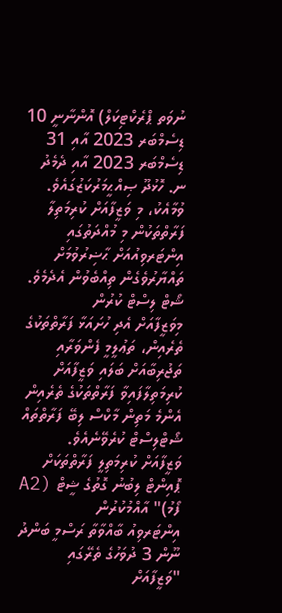ނުވަތ ޕްރެކްޓިކަލް) އޮންނާނީ 10 ޑިސެމްބަރ 2023 އާއި 31 ޑިސެމްބަރ 2023 އާއި ދެމެދު  ނ. ހޮޅުދޫ ޞިއްޙީމަރުކަޒުގައެވެ. ވުމާއެކު، މި ވަޒީފާއަށް ކުރިމަތިލާ ފަރާތްތަކުން މި މުއްދަތުގައި އިންޓަރވިއުއަށް ޙާޟިރުވުމަށް ތައްޔާރުވެގެން ތިއްބެވުން އެދެމެވެ.
ޝޯޓް ލިސްޓް ކުރުން
މިވަޒީފާއަށް އެދި ހުށައަޅާ ފަރާތްތަކުގެ ތެރެއިން، ތަޢުލީމީ ފެންވަރާއި ތަޖުރިބާއަށް ބަލައި ވަޒީފާއަށް ކުރިމަތިލާފައިވާ ފަރާތްތަކުގެ ތެރެއިން އެންމެ މަތިން މާކްސް ލިބޭ ފަރާތްތައް ޝޯޓްލިސްޓް ކުރެވޭނެއެވެ.
ވަޒީފާއަށް ކުރިމަތިލީ ފަރާތްތަކަށް ޕޮއިންޓް ލިބުނު ގޮތުގެ ޝީޓް (A2 ފޯމު)" އާއްމުކުރުން
އިންޓަރވިއު ބާއްވާތާ ރަސްމީ ބަންދު ނޫން 3 ދުވަހުގެ ތެރޭގައި "ވަޒީފާއަށް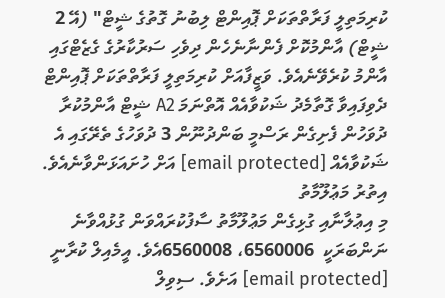ކުރިމަތިލީ ފަރާތްތަކަށް ޕޮއިންޓް ލިބުނު ގޮތުގެ ޝީޓް" (އޭ 2 ޝީޓް) އާންމުކޮށް ފެންނާނެހެން ދިވެހި ސަރުކާރުގެ ގެޒެޓްގައި އާންމު ކުރެވޭނެއެވެ. ވަޒީފާއަށް ކުރިމަތިލީ ފަރާތްތަކަށް ޕޮއިންޓް ދެވިފައިވާ ގޮތާމެދު ޝަކުވާއެއް އޮތްނަމަ A2 ޝީޓް އާންމުކުރާ ދުވަހުން ފެށިގެން ރަސްމީ ބަންދުނޫން 3 ދުވަހުގެ ތެރޭގައި އެ ޝަކުވާއެއް [email protected] އަށް ހުށައަޅަންވާނެއެވެ.
އިތުރު މަޢުލޫމާތު
މި އިޢުލާނާއި ގުޅިގެން މަޢުލޫމާތު ސާފުކުރައްވަން ގުޅުއްވާނެ ނަންބަރަކީ  6560006، 6560008އެވެ. އީމެއިލް ކުރާނީ [email protected] އަށެވެ. ސިވިލް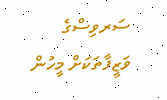ސަރވިސްގެ ވަޒީފާތަކަށް މީހުން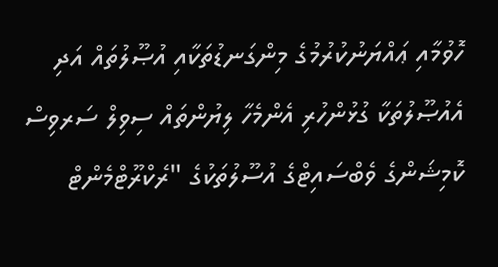ހޮވުމާއި ޢައްޔަނުކުރުމުގެ މިންގަނޑުތަކާއި އުޞޫލުތައް އަދި އެއުޞޫލުތަކާ ގުޅުންހުރި އެންމެހާ ލިޔުންތައް ސިވިލް ސަރވިސް ކޮމިޝަންގެ ވެބްސައިޓްގެ އުސޫލުތަކުގެ "ރެކްރޫޓްމެންޓް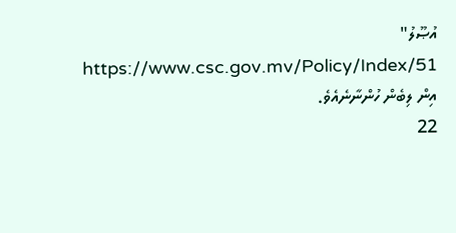އުޞޫލު" https://www.csc.gov.mv/Policy/Index/51  އިން ލިބެން ހުންނާނެއެވެ.
22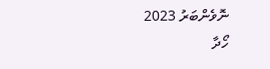ނޮވެންބަރު 2023
ހޯދާ